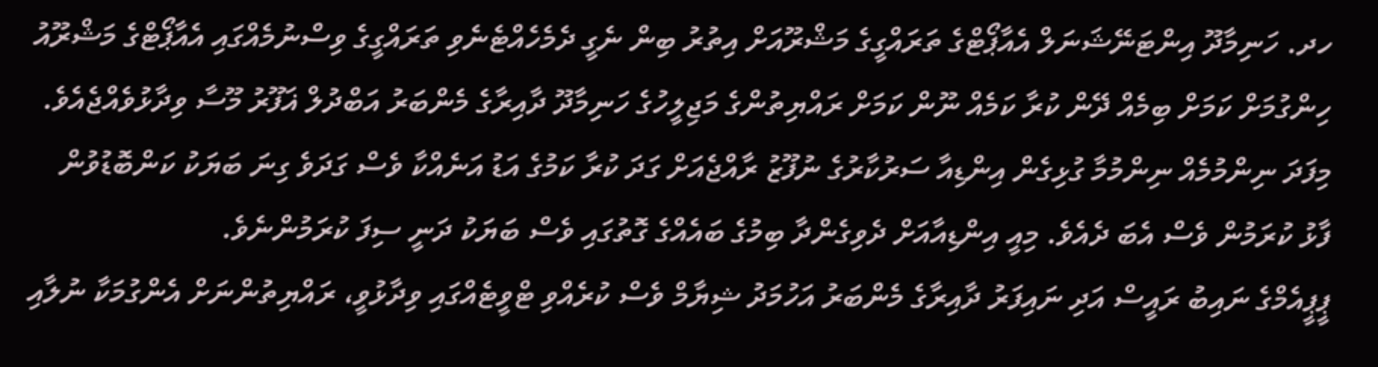ހދ. ހަނިމާދޫ އިންޓަނޭޝަނަލް އެއާޕޯޓްގެ ތަރައްގީގެ މަޝްރޫއަށް އިތުރު ބިން ނެގީ ދެމެހެއްޓެނެވި ތަރައްގީގެ ވިސްނުމެއްގައި އެއާޕޯޓްގެ މަޝްރޫއު ހިންގުމަށް ކަމަށް ބިމެއް ދޭން ކުރާ ކަމެއް ނޫން ކަމަށް ރައްޔިތުންގެ މަޖިލީހުގެ ހަނިމާދޫ ދާއިރާގެ މެންބަރު އަބްދުލް ޣަފޫރު މޫސާ ވިދާޅުވެއްޖެއެވެ.
މިފަދަ ނިންމުމެއް ނިންމުމާ ގުޅިގެން އިންޑިއާ ސަރުކާރުގެ ނުފޫޒު ރާއްޖެއަށް ގަދަ ކުރާ ކަމުގެ އަޑު އަނެއްކާ ވެސް ގަދަވެ ގިނަ ބަޔަކު ކަންބޮޑުވުން ފާޅު ކުރަމުން ވެސް އެބަ ދެއެވެ. މިއީ އިންޑިއާއަށް ދެވިގެންދާ ބިމުގެ ބައެއްގެ ގޮތުގައި ވެސް ބަޔަކު ދަނީ ސިފަ ކުރަމުންނެވެ.
ޕީޕީއެމްގެ ނައިބު ރައީސް އަދި ނައިފަރު ދާއިރާގެ މެންބަރު އަހުމަދު ޝިޔާމް ވެސް ކުރެއްވި ޓްވީޓެއްގައި ވިދާޅުވީ، ރައްޔިތުންނަށް އެންގުމަކާ ނުލާއި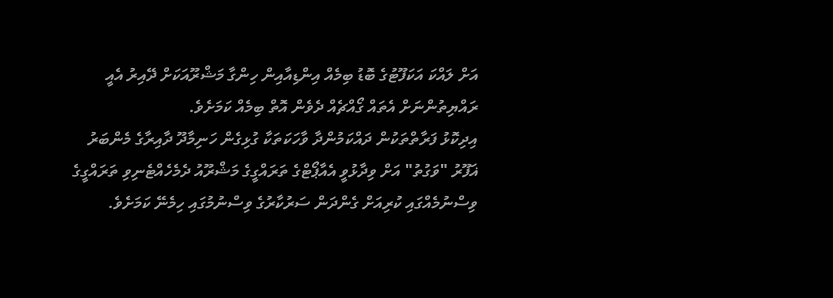އަށް ލައްކަ އަކަފޫޓުގެ ބޮޑު ބިމެއް އިންޑިއާއިން ހިންގާ މަޝްރޫއަކަށް ދޭއިރު އެއީ ރައްޔިތުންނަށް އެތައް ގޯއްޗެއް ދެވެން އޮތް ބިމެއް ކަމަށެވެ.
އިދިކޮޅު ފަރާތްތަކުން ދައްކަމުންދާ ވާހަކަތަކާ ގުޅިގެން ހަނިމާދޫ ދާއިރާގެ މެންބަރު ޣަފޫރު "ވަގުތު" އަށް ވިދާޅުވީ އެއާޕޯޓްގެ ތަރައްގީގެ މަޝްރޫއު ދެމެހެއްޓެނިވި ތަރައްގީގެ ވިސްނުމެއްގައި ކުރިއަށް ގެންދަން ސަރުކާރުގެ ވިސްނުމުގައި ހިމެނޭ ކަމަށެވެ.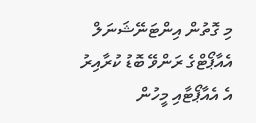މި ގޮތުން އިންޓަނޭޝަނަލް އެއާޕޯޓްގެ ރަންވޭ ބޮޑު ކުރާއިރު އެ އެއާޕޯޓާއި މީހުން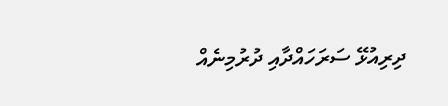ދިރިއުޅޭ ސަރަހައްދާއި ދުރުމިނެއް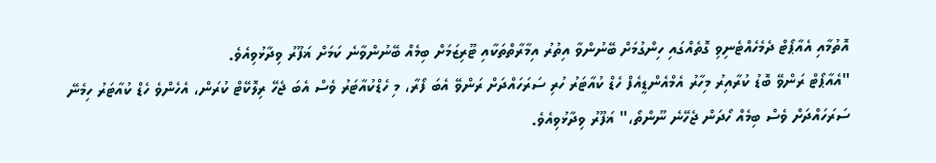އޮތުމާއި އެއާޕޯޓް ދެމެހެއްޓެނިވި ގޮތެއްގައި ހިންގުމަށް ބޭނުންވާ އިތުރު އިމާރާތްތަކާއި ޓޫރިޒަމަށް ބިމެއް ބޭނުންވާނެ ކަމަށް ޣަފޫރު ވިދާޅުވިއެވެ.
"އެއާޕޯޓް ރަންވޭ ބޮޑު ކުރާއިރު މިހާރު އެމްއެންޑީއެފް ހެޑް ކުއާޓަރު ހުރި ސަރަހައްދަށް ރަންވޭ އެބަ ފޯރާ، މި ހެޑްކުއާޓަރު ވެސް އެބަ ޖެހޭ ރިލޮކޭޓް ކުރަން، އެހެންވެ ހެޑް ކުއާޓަރު ހިމެނޭ ސަރަހައްދަށް ވެސް ބިމެއް ހޯދަން ޖެހޭނެ ނޫންތޯ،" ޣަފޫރު ވިދާޅުވިއެވެ.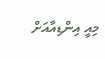މިއީ އިންޑިއާއަށް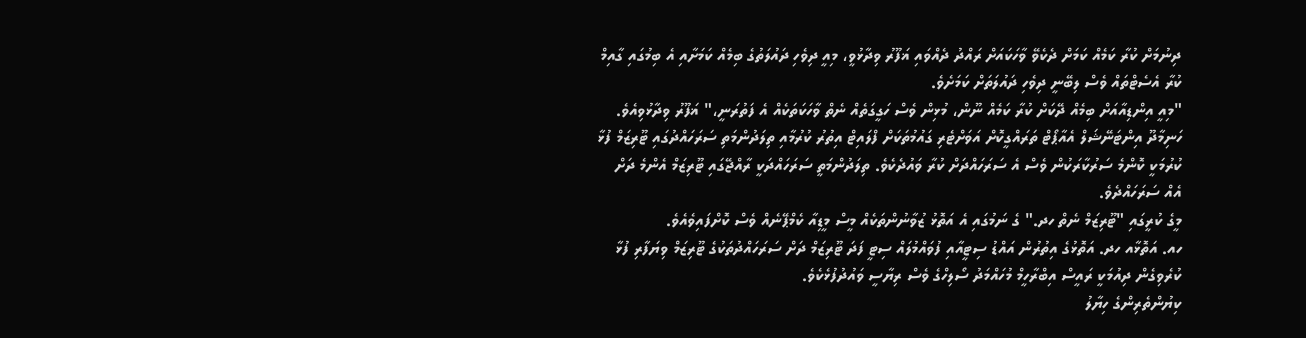ދިނުމަށް ކުރާ ކަމެއް ކަމަށް ދެކެވޭ ވާހަކައަށް ރައްދު ދެއްވައި ޣަފޫރު ވިދާޅުވީ، މިއީ ދިވެހި ދައުލަތުގެ ބިމެއް ކަމަށާއި އެ ބިމުގައި ގާއިމް ކުރާ އެސެޓްތައް ވެސް ލިބޭނީ ދިވެހި ދައުލަތަށް ކަމަށެވެ.
"މިއީ އިންޑިއާއަށް ބިމެއް ދޭކަށް ކުރާ ކަމެއް ނޫން، މުޅިން ވެސް ހަގީގަތެއް ނެތް ވާހަކަތަކެއް އެ ފަތުރަނީ،" ޣަފޫރު ވިދާޅުވިއެވެ.
ހަނިމާދޫ އިންޓަނޭޝަލް އެއާޕޯޓް ތަރައްގީކޮށް އަވަށްޓެރި ގައުމުތަކަށް ފްލައިޓް އިތުރު ކުރުމާއި ތިލަދުންމަތި ސަރަހައްދުގައި ޓޫރިޒަމް ފުޅާ ކުރުމަކީ ކޮންމެ ސަރުކާރަކުން ވެސް އެ ސަރަހައްދަށް ކުރާ ވައުދެކެވެ. ތިލަދުންމަތީ ސަރަހައްދަކީ ރާއްޖޭގައި ޓޫރިޒަމް އެންމެ ދަށް އެއް ސަރަހައްދެވެ.
މީގެ ކުރީގައި "ޓޫރިޒަމް ނެތް ހދ." ގެ ނަމުގައި އެ އަތޮޅު ޒުވާނުންތަކެއް މީސް މީޑިއާ ކެމްޕޭނެއް ވެސް ކޮށްފައިވެއެވެ.
ހއ. އަތޮޅާއ ހދ. އަތޮޅުގެ އިތުރުން އައްޑު ސިޓީއާއި ފުވައްމުލައް ސިޓީ ފަދަ ޓޫރިޒަމް ދަށް ސަރަހައްދުތަކުގެ ޓޫރިޒަމް ވިޔަފާރި ފުޅާ ކުރެވިގެން ދިއުމަކީ ރައީސް އިބްރާހީމް މުހައްމަދު ސޯލިހްގެ ވެސް ރިޔާސީ ވައުދުފުޅެކެވެ.
ކިޔުންތެރިންގެ ހިޔާލު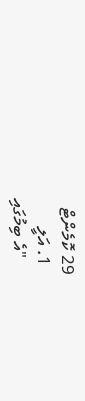29 ކޮމެންޓް
  1. އަލީ
    "އެ ބިމުގައި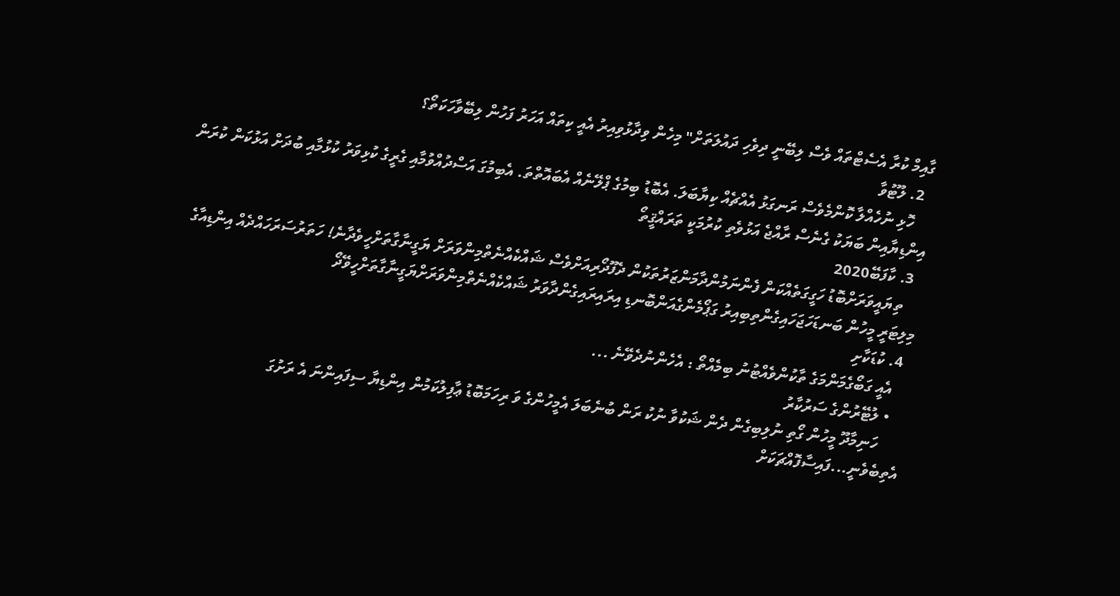ގާއިމް ކުރާ އެސެޓްތައް ވެސް ލިބޭނީ ދިވެހި ދައުލަތަށް" މިހެން ވިދާޅުވިއިރު އެއީ ކިތައް އަހަރު ފަހުން ލިބޭވާހަކަތޯ؟
  2. ލޫޓުވާ
    ހޮޅި ނުހެއްލާ ކޮންމެވެސް ރަނގަޅު އެއްޗެއް ކިޔާބަލަ. އެބޮޑު ބިމުގެ ޕްލޭނެއް އެބައޮތްތަ. އެބިމުގަ އަސްދުއްވުމާއި ގެރީގެ ކުޅިވަރު ކުޅުމާއި ބުދަށް އަޅުކަން ކުރަން އިންޑިޔާއިން ބަޔަކު ގެނެސް ރާއްޖެ އަޅުވެތި ކުރުމަކީ ތަރައްޤީތޯ
  3. ކާފަބޭ2020
    ތިޔައީވަރަށްބޮޑު ހަގީގަތެއްކަން ފެންނަމުންދާމަންޒަރުތަކުން ދެފޫދޯރިއަށްވެސް ޝައްކެއްނެތްމިންވަރަށް ޔަގީނާގާތަށްހީވެދާނެ! ހަތަރުސަރަހައްދެއް އިންޑިއާގެ މިލިޓަރީ މީހުން ބަނޑަހަޖަހައިގެންތިބިއިރު ގަޕޯމެންގެއަންބޮނޑި އިރައިރައިގެންދާވަރު ޝައްކެއްނެތްމިންވަރަށްޔަގީނާގާތަށްހީވޭދޯ
  4. ކުޑަކާށި
    އެއީ ގަބޯގެމަންމަގެ ތާކުންވެއްޓުނު ބިމެއްތޯ : އެހެންނުދެވޭނެ ...
    • ލުޓޭރުންގެ ސަރުކާރު
      ހަނިމާދޫ މީހުން ގޯތި ނުލިބިގެން ދެން ޝަކުވާ ނުކު ރަން ބުނެބަލަ އެމީހުންގެ ވަ ރިހަމަބޮޑު ޢާފިލުކަމުން އިންޑިޔާ ސިފައިންނަ އެ ރަށުގަ އެތިބެވެނީ...ފައިސާފޮއްޗަކަށް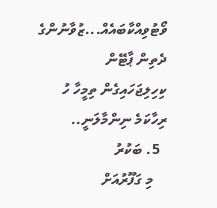ވޯޓުވިއްކާބައެއް...ޒުވާނުންގެ ދެތިން ޕާޓޭން ކިހިލިޖަހައިގެން ތިމީހާ ހު ރިހާކަމެ ނިންމާލަނީ..
  5. ބަކުރު
    މި ގަފޫރުއަށް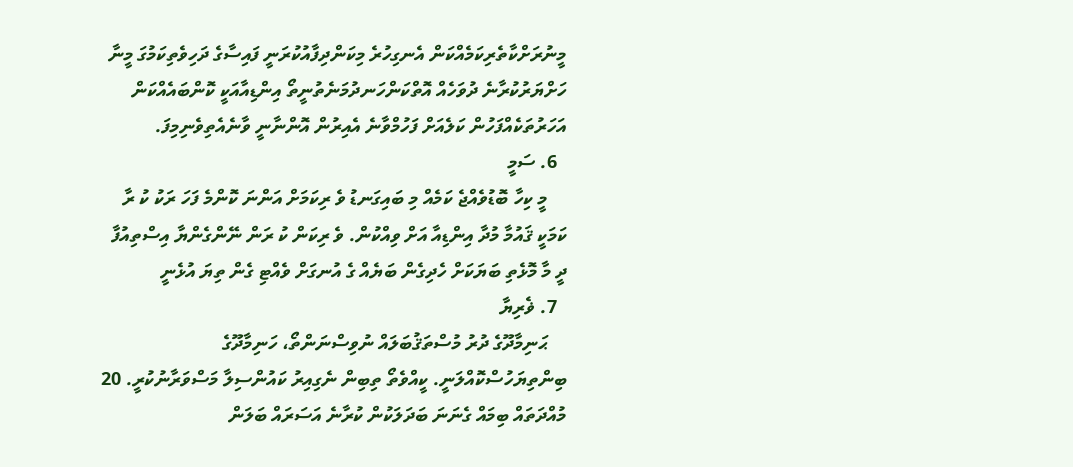މީނުރަށްކާތެރިކަމެއްކަން އެނގިހުރެ މިކަންދިފާއުކުރަނީ ފައިސާގެ ދަހިވެތިކަމުގަ މީނާ ހަށްޔަރުކުރާނެ ދުވަހެއް އޮތްކަންހަނދުމަނެތުނީތޯ އިންޑިއާއަކީ ކޮންބައެއްކަން އަހަރުތަކެއްފަހުން ކަލެއަށް ފަހުމްވާނެ އެއިރުން އޮންނާނީ ވާނެއެތިވެނިމިފަ.
  6. ސަމީ
    މީ ކިހާ ބޮޑުވެއްޖެ ކަމެއް މި ބައިގަނޑު ވެ ރިކަމަށް އަންނަ ކޮންމެ ފަހަ ރަކު ކު ރާ ކަމަކީ ޤައުމާ މުދާ އިންޑިއާ އަށް ވިއްކުން. ވެ ރިކަން ކު ރަން ނޭންގެންޔާ އިސްތިއުފާ ދީ މާ މޮޅެތި ބަޔަކަށް ހެދިގެން ބަޔެއް ގެ އުނގަށް ވެއްޓި ގެން ތިޔަ އުޅެނީ
  7. ޥެރިޔާ
    ޙަނިމާދޫގެ ދުރު މުސްތަޤުބަލައް ނުވިސްނަންތޯ، ހަނިމާދޫގެ ބިންތިޔަހުސްކޮއްލަނީ. ކީއްވެތޯ ތިބިން ނެގިއިރު ކައުންސިލާ މަސްވަރާނުކުރީ. 20 މުއްދަތައް ބިމައް ގެނަނަ ބަދަލަކުން ކުރާނެ އަސަރައް ބަލަން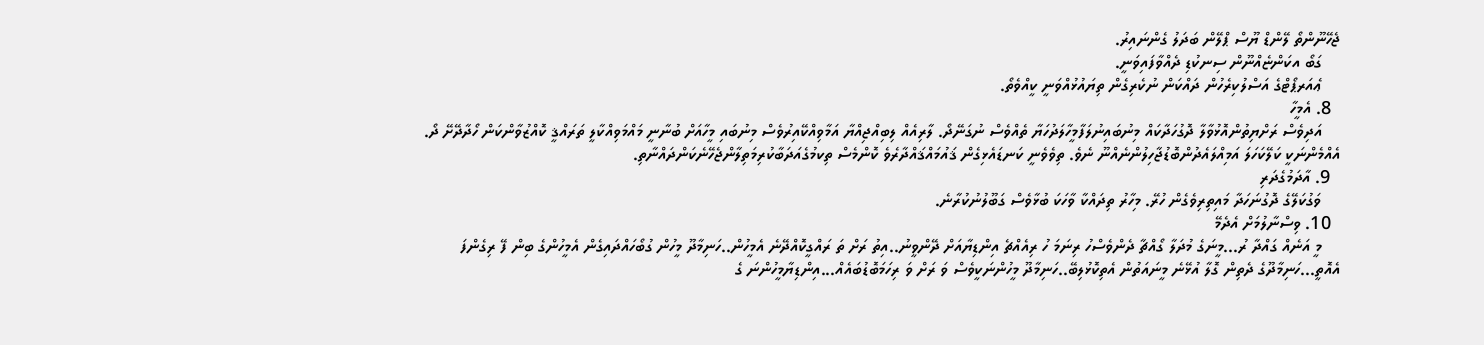ޖެހޭނޫންތޯ ލޭންޑް ޔޫސް ޕްލޭން ބަދަލު ގެންނައިރު.
    ގަބޯ އކަންޏެއްނޫން ސިނކުޑި ދެއްވާފައިވަނީ.
    ޢެއަރޕޯޓްގެ އަސްލުކިރެހުން ދައްކަން ނުކެރިގެން ތިޔައުޅުއްވަނީ ކީއްވެތޯ.
  8. އެމީހާ
    އަދިވެސް ރަށްޔިތުންއޮޅުވާލާ ދޮގުހަދާކައް މިނުބައިނުލަފާމީހާލަދުހަޔާ ތެއްވެސް ނުގަނޭދޯ. ލާރިއެއް ލިބިއްޖިއްޔާ އަމާވިއްކޭއިރުވެސް މިނުބައި މީހާއަށް ބުނާނީ މައްމަވިއްކާލީ ތަރައްޤީ ކޮއްޒުވާންކަން ހޯދާދޭށޭ ދޯ. އެއްމެންނަކީ ކަލޭކަހަލަ އަމިއްލައެދުންބޮޑުޖާހިލުންނެއްނޫ ނެވެ. ތިވެވެނީ ކަނޑައެޅިގެން ޤައުމައްޤައްދާރެވެ ކޮންމެސް ތިކމުގެއަދަބާކުރިމަތިލާންޖެހޭނެކަންދައްނާތި.
  9. އާދަމުގެދަރި
    ވަގުކަލޭގެ ދޮގުނަހަދާ މައިތިރިވެގެން ހުރޭ. މިހާރު ތިދައްކާ ވާހަކަ ބުޅާވެސް ގަބޫލުނުކުރާނެ.
  10. ވިސްނާލުމަށް އެދެމޭ
    މީ އަނެއް ގައްދާ ރު...މީނަގެ މުދަލާ ގޯއްޗާ ދެންވެސްހު ރިނަމަ ހު ރިއެއްޗެ އިންޑިޔާއަށް ދޭންވީނު..އިތު ރަށް ތަ ރައްގީކޮއްދޭނެ އެމީހުން..ހަނިމާދޫ މީހުން ގުބޯހައްދައިގެން އެމީހުންގެ ބިން ފޭ ރިގެންފަ އެއޮތީ...ހަނިމާދޫގެ ދެތިން ގޮލާ އުޅޭނެ މީނައަތުން އެތިކޮޅުލިބޭ..ހަނިމާދޫ މީހުންނަކީވެސް ވަ ރަށް ވަ ރިހަމަބޮޑުބައެއް...އިންޑިޔާމީހުންނަ ގެ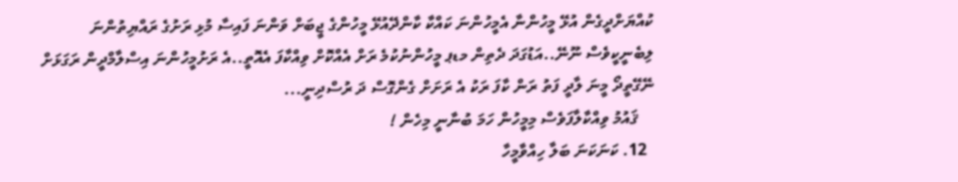ކުއްޔަށްދީގެން އުޅޭ މީހުންނާ އެމީހުންނަ ކައްކާ ކާންދޭއުޅޭ މީހުންގެ ޖީބަށް ވަންނަ ފައިސާ މުޅި ރަށުގެ ރައްޔިތުންނަ ލިބެނީކީވެސް ނޫނޭ..އަޑުގަދަ ދެތިން މޑޕ މީހުންނުކުމެ ރަށް އެއްކޮށް ވިއްކާފަ އެއޮތީ..އެ ރަށުމީހުންނަ އިސްލާމްދީން ރަގަޅަށް ނޭގޭތީދޯ މީނަ ލާދީ ފަތު ރަން ކާފަ ރަކު އެ ރަށަށް ގެންގޮސް ދަ ރުސްދިނީ...
    ޤައުމު ވިއްކާލާފަވެސް މިމީހުން ހަމަ ބުނާނީ މިހެން !
  12. ކަނަކަނަ ބަލާ ހިއްވާމީހާ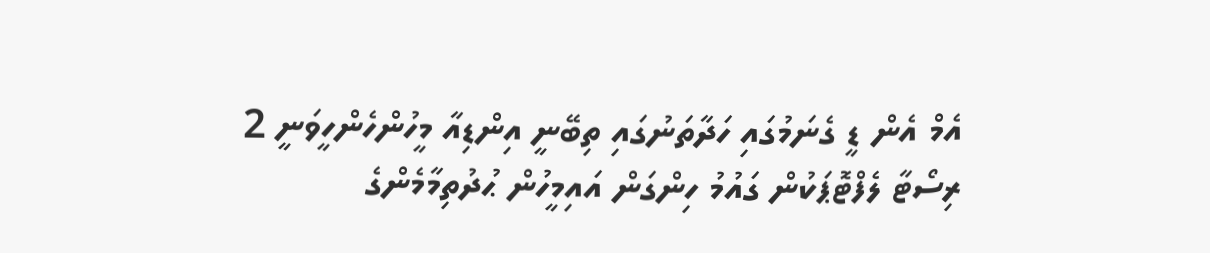އެމް އެން ޑީ ގެނަމުގައި ހަދާތަނުގައި ތިބޭނީ އިންޑިއާ މީހުންހެންހީވަނީ 2 ރިސޯޓާ ލެފްޓޮޕަކުން ގައުމު ހިންގަން އައިމީހުން ޙުދުތިމާމެންގެ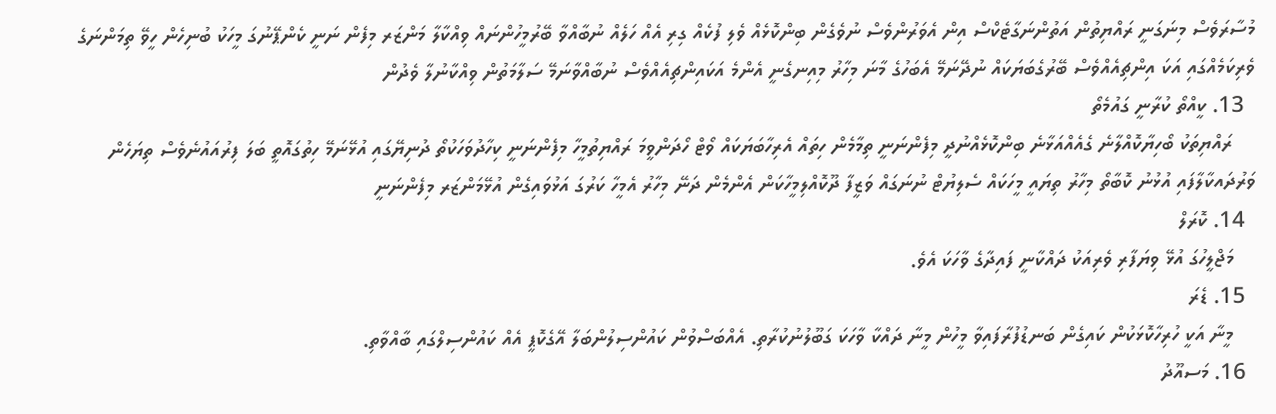މުސާރަވެސް މިނަގަނީ ރައްޔިތުން އަތުންނަގާޓެކްސް އިން އެވަރުންވެސް ނުވެގެން ބިންކޮޅެއް ވެލި ފުކެއް ގިރި އެއް ހަލެއް ނުބާއްވާ ބޭރުމީހުންނައް ވިއްކާލާ މަންޒަރ މިފެން ނަނީ ކެންޕޭނުގަ މީހަކު ބުނިހެން ހީވޭ ތިމަންނަގެ ވެރިކަމެއްގައި އަކަ އިންޗިއެއްވެސް ބޭރުގެބަޔަކައް ނުދޭނަމޭ އެބަހުގެ މާނަ މިހާރު މިއިނގެނީ އެންމެ އަކައިންޗިއެއްވެސް ނުބާއްވާނަމޭ ސަލާމަތުން ވިއްކާނުލާ ވެދުން
  13. ކީއްތޯ ކުރާނީ ގައުމެތޯ
    ރައްޔިތަކު ބޯހިޔާކޮއްލާނެ ގެއެއްއަޅާނެ ބިންކޮޅެއްނުދީ މިފެންނަނީ ތިމާމެން ހިތައް އެރިހާބަޔަކައް ވޯޓް ހޯދަންވީމަ ރައްޔިތުމީހާ މިފެންނަނީ ކިހާދުވަހަކުތޯ ދުނިޔޭގައި އުޅޭނަމޭ ހިތުގައޮތީ ބަލަ ފިރުއައުނެވެސް ތިޔަހެން ވަރުދައކާލާފައި އުޅުނު ކޮބާތޯ މިހާރު ތިޔައީ މީހަކައް ސެލިޔުޓް ނުނަގައް ވަޒީފާ ދޫކޮއްލިމީހާކަން އެންމެން ދަނޭ މިހާރު އެމީހާ ކަރުގަ އަޅުވައިގެން އުޅޭމަންޒަރ މިފެންނަނީ
  14. ކޮރަލް
    މަޖްލީހުގަ އުޅޭ ވިޔަފާރި ވެރިއަކު ދައްކާނީ ފައިދާގެ ވާހަކަ އެވެ.
  15. ޑެރަ
    މީނާ އަކީ ހުރިހާކޮޅަކުން ކައިގެން ބަނޑުފުރާފައިވާ މީހުން މީނާ ދައްކާ ވާހަކަ ގަބޫލުނުކުރާތި. އެއްބަސްވުން ކައުންސިލުންބަލާ އޭގެކޮޕީ އެއް ކައުންސިލްގައި ބާއްވާތި.
  16. މަސއޫދު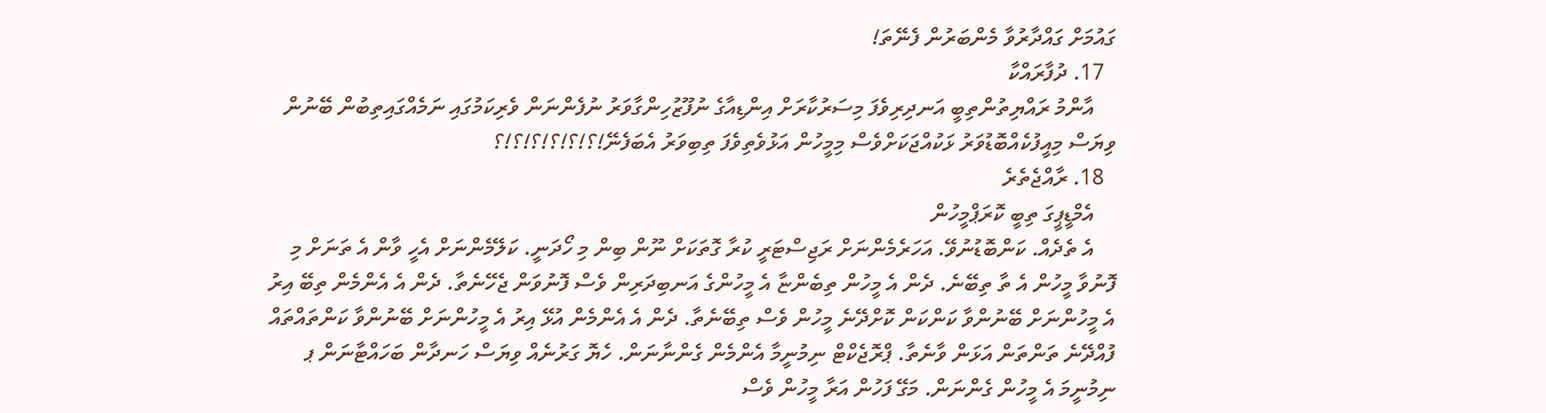ގައުމަށް ގައްދާރުވާ މެންބަރުން ފެނޭތަ!
  17. ދުފާރައްކާ
    އާންމު ރައްޔިތުންތިބީ އަނދިރިވެފަ މިސަރުކާރަށް އިންޑިއާގެ ނުފޫޒުހިންގާވަރު ނުފެންނަން ވެރިކަމުގައި ނަމެއްގައިތިބުން ބޭނުން ވިޔަސް މިއީފުކެއްބޮޑުވަރު ޅަކުއްޖަކަށްވެސް މިމީހުން އަޅުވެތިވެފަ ތިބިވަރު އެބަފެނޭ!؟!؟!؟!؟!؟!؟
  18. ރާއްޖެތެރެ
    އެމްޑީޕީގަ ތިބީ ކޮރަޕްމީހުން
    އެ ތެދެއް. ކަންބޮޑުނުވޭ. އަހަރެމެންނަށް ރަޖިސްޓަރީ ކުރާ ގޮތަކަށް ނޫން ބިން މި ހޯދަނީ. ކަލޭމެންނަށް އެހީ ވާން އެ ތަނަށް މި ފޮނުވާ މީހުން އެ ތާ ތިބޭނެ. ދެން އެ މީހުން ތިބެންޏާ އެ މީހުންގެ އަނބިދަރިން ވެސް ފޮނުވަން ޖެހޭނެތާ. ދެން އެ އެންމެން ތިބޭ އިރު އެ މީހުންނަށް ބޭނުންވާ ކަންކަން ކޮށްދޭނެ މީހުން ވެސް ތިބޭނެތާ. ދެން އެ އެންމެން އުޅޭ އިރު އެ މީހުންނަށް ބޭނުންވާ ކަންތައްތައް ފުއްދޭނެ ތަންތަން އަޅަން ވާނެތާ. ޕްރޮޖެކްޓް ނިމުނީމާ އެންމެން ގެންނާނަން. ހެޔޮ ގަރުނެއް ވިޔަސް ހަނދާން ބަހައްޓާނަން ޕ ނިމުނީމަ އެ މީހުން ގެންނަން. މަގޭ ފަހުން އަރާ މީހުން ވެސް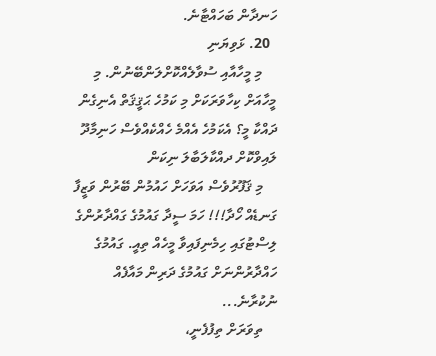ހަނދާން ބަހައްޓާނެ.
  20. ޅަވިޔަނި
    މި މީހާއާއި ސުވާލެއްކޮށްލަންބޭނުން. މި މީހާއަށް ކިހާވަރަކަށް މި ކަމުހެ ޙަޤީޤަތް އެނިގެން ދައްކާ މީ؟ އެކަމުހެ އެއްމެ ހެއްކެއްވެސް ހަނިމާދޫ ލައިވްކޮށް ދއްކާލަބާލަ ނިކަން
    މި ޤަފޫރުވެސް އަވަހަށް ހައުމުން ބޭރުން ވަޒީފާ ގަނޑެއް ހޯދާ!!! ހަމަ ސީދާ ގައުމުގެ ގައްދާރުންގެ ލިސްޓުގައި ހިމެނިފައިވާ މީހެއް ތިއީ. ގައުމުގެ ހައްދާރުންނަށް ގައުމުގެ ދަރިން މައާފެއް ނުކުރާނެ...
    ތިވަރަށް ތިފުފެނީ،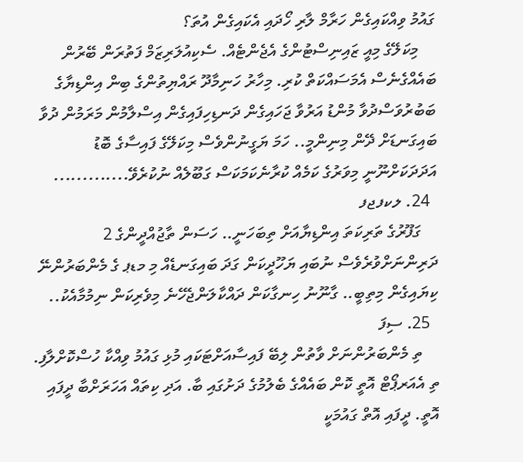ގައުމު ވިއްކައިގެން ހަރާމް ލާރި ހޯދައި އެކައިގެން އުތަ؟
    މިކަލޭގެ މިއީ ޒައިނިސްޓުންގެ އެޖެންޓެއް. ސެކިއުލަރިޒަމް ފަތުރަން ބޭރުން ބައެއްގެނެސް އެމަސައްކަތް ކުރި. މިހާރު ހަނިމާދޫ ރައްޔިތުންގެ ބިން އިންޑިޔާގެ ބަބުރުވަސްދުވާ މުންޑު އަރުވާ ޖަހައިގެން ދަނޑިހިފައިގެން އިސްލާމުން މަރަމުން ދުވާ ބައިގަނޑަށް ދޭން މިނިންމީ.. ހަމަ ޔަގީނުންވެސް މިކަލޭގެ ފައިސާގެ ބޮޑު އަދަދަކަށްނޫނީ މިވަރުގެ ކަމެއް ކުރާނެކަމަކަސް ގަބޫލެއް ނުކުރެވޭ.............
  24. ލކފޖފ
    ގަފޫރުގެ ތަރިކަތަ އިންޑިޔާއަށް ތިބަހަނީ.. ހަސަން ތާޖުއްދީންގެ 2 ދަރިންނަށްވުރެވެސް ނުބައި ޔަހޫދީކަން ގަދަ ބައިގަނޑެއް މި މޑޕ ގެ މެންބަރުންނޭ ކިޔައިގެން މިތިބީ.. ގާނޫނު ހިނގާކަން ދައްކާލަންޖެހޭނެ މިވެރިކަން ނިމުމާއެކު..
  25. ސިފަ
    ތި މެންބަރުންނަށް ވާތުން ލިބޭ ފައިސާއަށްޓަކައި މުޅި ގައުމު ވިއްކާ ހުސްކޮށްލާފި. ތި އެއަރޕޯޓް އޮތީ ކޮން ބައެއްގެ ބެލުމުގެ ދަށުގައި ބާ. އަދި ކިތައް އަހަރަށްބާ ދީފައި އޮތީ. ދީފައި އޮތް ގައުމަކީ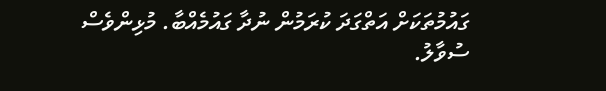ގައުމުތަކަށް އަތްގަދަ ކުރަމުން ނުދާ ގައުމެއްބާ. މުޅިންވެސް ސުވާލު.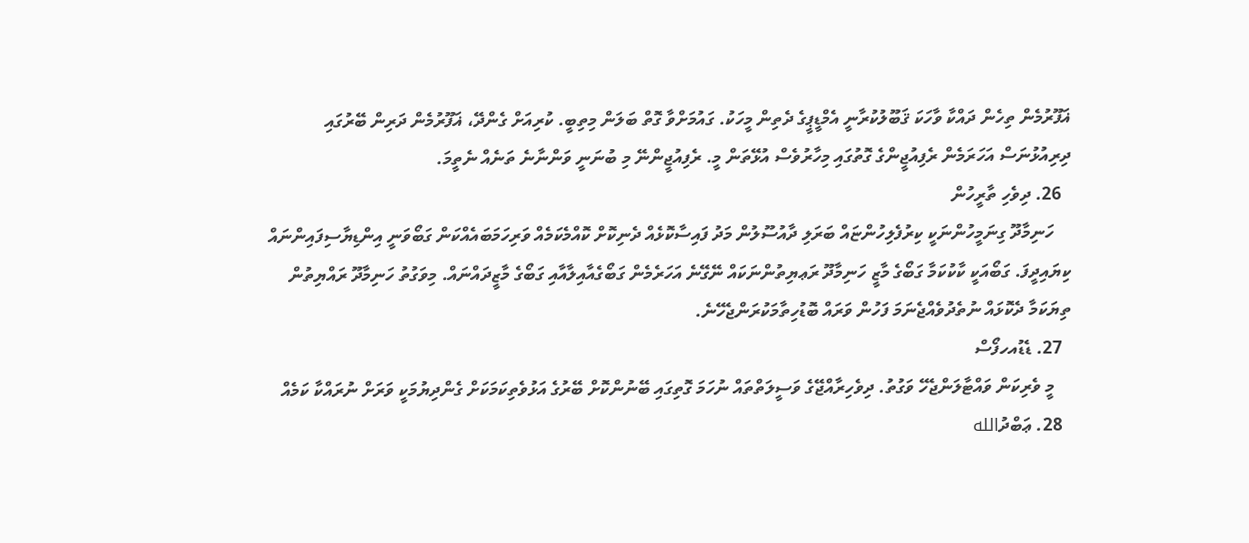ޣަފޫރުމެން ތިހެން ދައްކާ ވާހަކަ ޤަބޫލުކުރާނީ އެމްޑީޕީގެ ދެތިން މީހަކު. ގައުމަށްވާ ގޮތް ބަލަން މިތިބީ. ކުރިއަށް ގެންދޭ، ޣަފޫރުމެން ދަރިން ބޭރުގައި ދިރިއުޅުނަސް އަހަރަމެން ރެފިއުޖީންގެ ގޮތުގައި މިހާރުވެސް އުޅޭތަން މީ. ރެފިއުޖީންނޭ މި ބުނަނީ ވަންނާނެ ތަނެއް ނެތީމަ.
  26. ދިވެހި ތާރީހުން
    ހަނިމާދޫ ގިނަމީހުންނަކީ ކިރުފެލިހުންޏައް ބަރަލި ދާއުސޫލުން މަދު ފައިސާކޮޅެއް ދެނިކޮށް ކޮއްމެކަމެއް ވަރިހަމަބައެއްކަން ގަބޯވަނީ އިންޑިޔާސިފައިންނައް ކިޔައިދީފަ. ގަބޯއަކީ ކާކުކަމާ ގަބޯގެ މާޒީ ހަނިމާދޫ ރަޢޔިތުންނަކައް ނޭގޭނެ އަހަރެމެން ގަބޯގެއާއިލާއާއި ގަބޯގެ މާޒީދައްނައް. މިވަގުތު ހަނިމާދޫ ރައްޔިތުން ތިޔަކަމާ ދެކޮޅައް ނުތެދުވެއްޖެނަމަ ފަހުން ވަރައް ބޮޑުހިތާމަކުރަންޖެހޭނެ.
  27. ޑެޑުއހފޯސް
    މީ ވެރިކަން ވައްޓާލަންޖެހޭ ވަގުތު. ދިވެހިރާއްޖޭގެ ވަސީލަތްތައް ނުހަމަ ގޮތިގައި ބޭނުންކޮށް ބޭރުގެ އަޅުވެތިކަމަކަށް ގެންދިޔުމަކީ ވަރަށް ނުރައްކާ ކަމެއް
  28. ޢަބްދުالله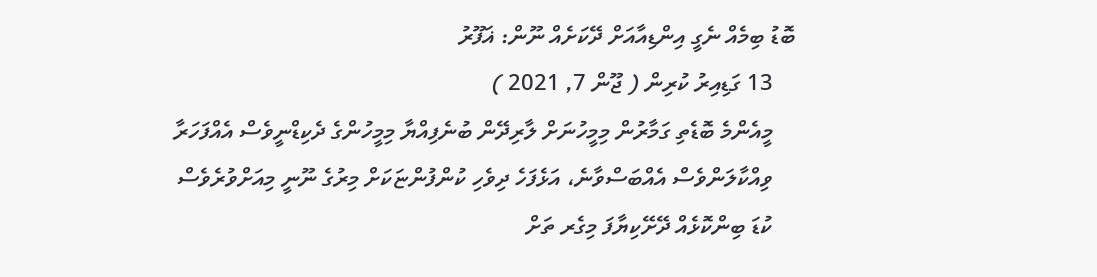ބޮޑު ބިމެއް ނެގީ އިންޑިއާއަށް ދޭކަށެއް ނޫން: ޣަފޫރު
    13 ގަޑިއިރު ކުރިން ( ޖޫން 7, 2021 )
    މީއެންމެ ބޮޑެތި ގަމާރުން މިމީހުނަށް ލާރިދޭން ބުނެފިއްޔާ މިމީހުންގެ ދެކިޑްނީވެސް އެއްފަހަރާ
    ވިއްކާލަންވެސް އެއްބަސްވާނެ، އަޅެފަހެ ދިވެހި ކުންފުންޏަކަށް މިރުގެ ނޫނީ މިއަށްވުރެވެސް
    ކުޑަ ބިންކޮޅެއް ދޭށޭކިޔާފަ މިގެރ ތަށް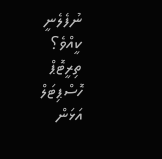ނުފެލެނީ ކީއްވެ؟ ތިރީޓޮޕް ހޮސްޕިޓަލް އަޅަން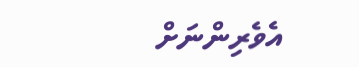އެވެރިންނަށް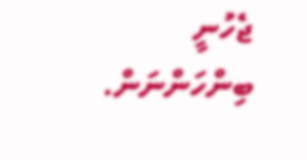ޖެހުނީ ބިންހަންނަން.